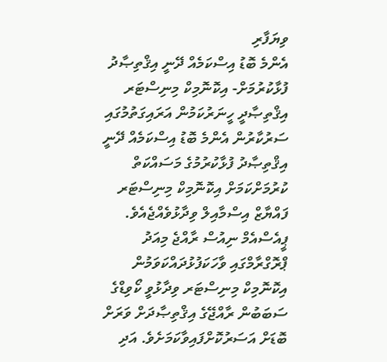ވިޔަފާރި
އެންމެ ބޮޑު އިސްކަމެއް ދޭނީ އިޤްތިޞާދު ފުޅާކުރުމަށް- އިކޮނޮމިކް މިނިސްޓަރ
އިޤްތިޞާދީ ހީނަރުކަމުން އަރައިގަތުމުގައި ސަރުކާރުން އެންމެ ބޮޑު އިސްކަމެއް ދޭނީ އިޤްތިޞާދު ފުޅާކުރުމުގެ މަސައްކަތް ކުރުމަށްކަމަށް އިކޮނޮމިކް މިނިސްޓަރ ފައްޔާޒް އިސްމާއިލް ވިދާޅުވެއްޖެއެވެ.
ޕީއެސްއެމް ނިއުސް ރާއްޖެ މިއަދު ޕްރޮގްރާމްގައި ވާހަކަފުޅުދައްކަވަމުން އިކޮނޮމިކް މިނިސްޓަރ ވިދާޅުވީ ކޯވިޑްގެ ސަބަބުން ރާއްޖޭގެ އިޤްތިޞާދަށް ވަރަށް ބޮޑަށް އަސަރުކޮށްފައިވާކަމަށެވެ. އަދި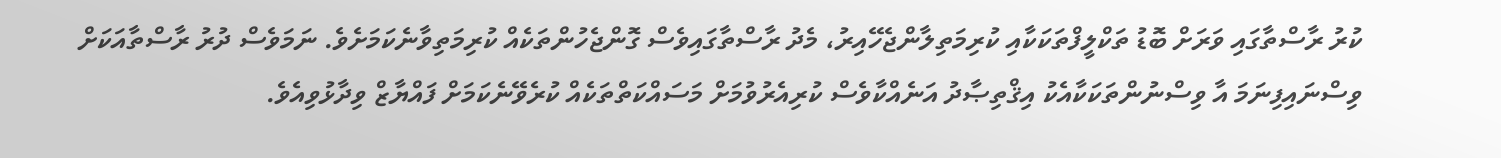ކުރު ރާސްތާގައި ވަރަށް ބޮޑު ތަކްލީފްތަކަކާއި ކުރިމަތިލާންޖެހޭއިރު، މެދު ރާސްތާގައިވެސް ގޮންޖެހުންތަކެއް ކުރިމަތިވާނެކަމަށެވެ. ނަމަވެސް ދުރު ރާސްތާއަކަށް ވިސްނައިފިނަމަ އާ ވިސްނުންތަކަކާއެކު އިޤްތިޞާދު އަނެއްކާވެސް ކުރިއެރުވުމަށް މަސައްކަތްތަކެއް ކުރެވޭނެކަމަށް ފައްޔާޒް ވިދާޅުވިއެވެ.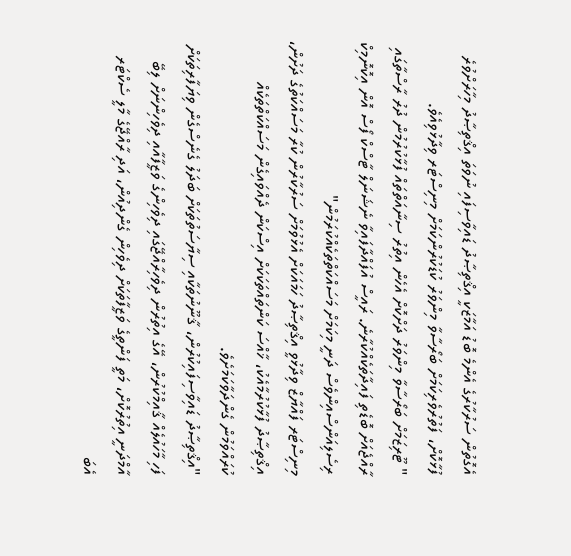އެގޮތުން ސަރުކާރުގެ އެންމެ ބޮޑު އަމާޒަކީ އިޤްތިޞާދު ޑައިވާސިފައި ނުވަތަ އިޤްތިޞާދު މިހާރަށްވުރެ ފުޅާކޮށް، ފަތުރުވެރިކަމަށް ބަރޯސާވާ މިންވަރު ކުޑަކުރުންކަމަށް މިނިސްޓަރ ވިދާޅުވިއެވެ.
" ޓޫރިޒަމަށް ބަރޯސާވާ މިންވަރު ދަށްކޮށް އެހެން އިތުރު ސިނާއަތްތައް ފުޅާކުރުމުން ދުރު ރާސްތާގައި ރާއްޖެއަށް ބޮޑެތި ފައިދާތަކެއްކުރާނެ. ރައީސް އުފައްދާފައިވާ ނެޝަނަލް ޓާސްކް ފޯސް އޮން އިކޮނޮމިކް ރިސެލިއަންސްއިންވެސް ދަނީ މިކަމަށް މަސައްކަތްތަކެއްކުރަމުން"
މިނިސްޓަރ ފައްޔާޒް ވިދާޅުވީ އިޤްތިޞާދު ހަމައަކަށް އެޅުވުމަށް ސަރުކާރުން ކުރާ މަސައްކަތުގެ ދަށުން، އިޤްތިޞާދު ފުޅާކުރުމާއެކު، ޚާއްސަ ކަންތައްތަކަކަށް އިސްކަން ދެއްވައިގެން މަސައްކަތްތަކެއް ކުރައްވަމުން ގެންދަވާކަމަށެވެ.
"އިޤްތިޞާދު ޑައިވާސިފައިކުރުން، ޤާނޫނުތަކާއި ސިޔާސަތުތަކަށް ބަދަލު ގެނެސްގެން ވިޔަފާރިތަކަށް ފަހި މާހައުލެއް ޤާއިމްކުރުން، އޭގެ އިތުރުން ދިވެހިރާއްޖޭގައި ދިވެހިންގެ ވަޒީފާއާއި ދިވެހިންނަށް ލިބޭ އާމްދަނީ އިތުރުކޮށް، މަތީ ފަންތީގެ ވަޒީފާތަކަށް ދިވެހިން ގެންދިއުން، އަދި ރާއްޖޭގެ މާލީ ސެކްޓަރ އެބަ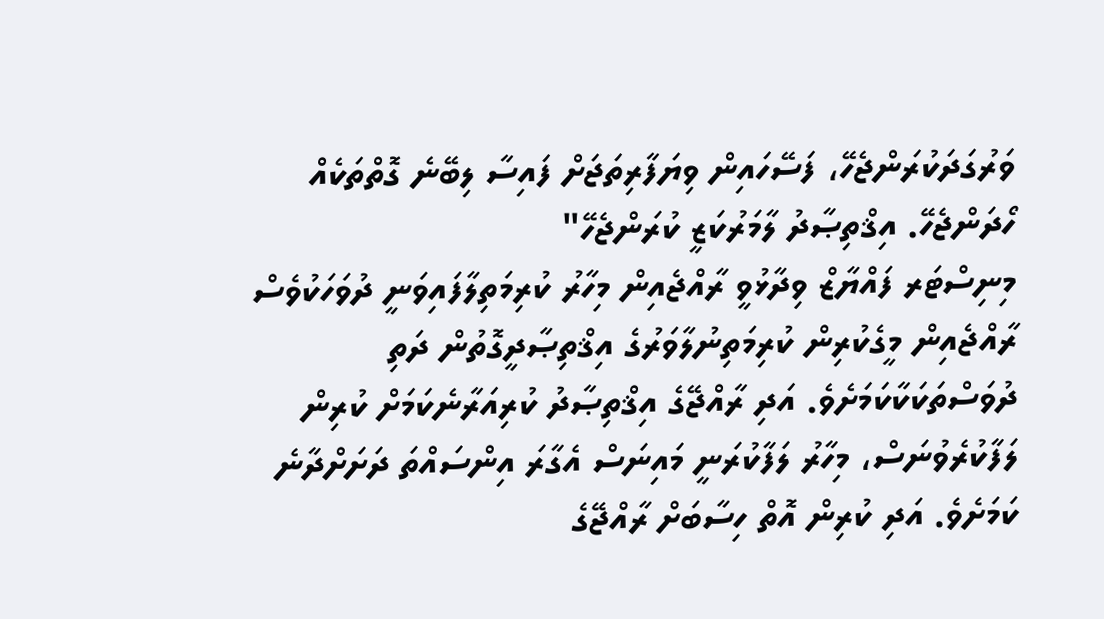ވަރުގަދަކުރަންޖެހޭ، ފަސޭހައިން ވިޔަފާރިތަޖަށް ފައިސާ ލިބޭނެ ގޮތްތަކެއް ހޯދަންޖެހޭ. އިޤްތިޞާދު ލާމަރުކަޒީ ކުރަންޖެހޭ"
މިނިސްޓަރ ފައްޔާޒް ވިދާޅުވީ ރާއްޖެއިން މިހާރު ކުރިމަތިލާފައިވަނީ ދުވަހަކުވެސް ރާއްޖެއިން މީގެކުރިން ކުރިމަތިނުލާވަރުގެ އިޤްތިޞާދީގޮތުން ދަތި ދުވަސްތަކަކާކަމަށެވެ. އަދި ރާއްޖޭގެ އިޤްތިޞާދު ކުރިއަރާނެކަމަށް ކުރިން ލަފާކުރެވުނަސް، މިހާރު ލަފާކުރަނީ މައިނަސް އެގާރަ އިންސައްތަ ދަށަށްދާނެ ކަމަށެވެ. އަދި ކުރިން އޮތް ހިސާބަށް ރާއްޖޭގެ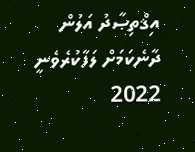އިޤްތިޞާދު އަލުން ދާނެކަމަށް ލަފާކުރެވެނީ 2022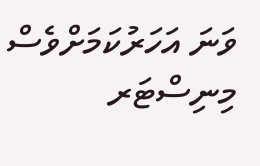ވަނަ އަހަރުކަމަށްވެސް މިނިސްޓަރ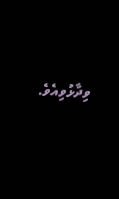ވިދާޅުވިއެވެ.